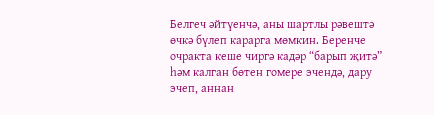Белгеч әйтүенчә, аны шартлы рәвештә өчкә бүлеп карарга мөмкин. Беренче очракта кеше чиргә кадәр “барып җитә” һәм калган бөтен гомере эчендә, дару эчеп, аннан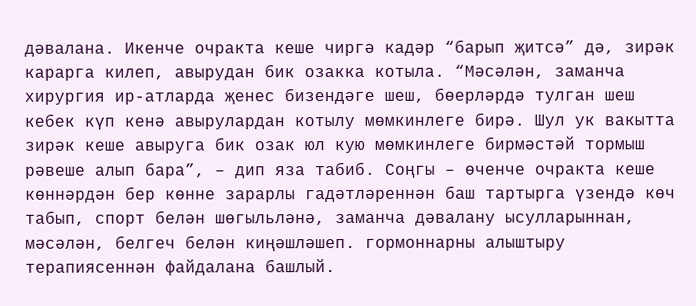дәвалана. Икенче очракта кеше чиргә кадәр “барып җитсә” дә, зирәк карарга килеп, авырудан бик озакка котыла. “Мәсәлән, заманча хирургия ир-атларда җенес бизендәге шеш, бөерләрдә тулган шеш кебек күп кенә авырулардан котылу мөмкинлеге бирә. Шул ук вакытта зирәк кеше авыруга бик озак юл кую мөмкинлеге бирмәстәй тормыш рәвеше алып бара”, – дип яза табиб. Соңгы – өченче очракта кеше көннәрдән бер көнне зарарлы гадәтләреннән баш тартырга үзендә көч табып, спорт белән шөгыльләнә, заманча дәвалану ысулларыннан, мәсәлән, белгеч белән киңәшләшеп. гормоннарны алыштыру терапиясеннән файдалана башлый.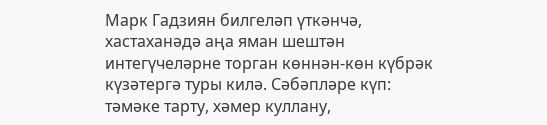Марк Гадзиян билгеләп үткәнчә, хастаханәдә аңа яман шештән интегүчеләрне торган көннән-көн күбрәк күзәтергә туры килә. Сәбәпләре күп: тәмәке тарту, хәмер куллану,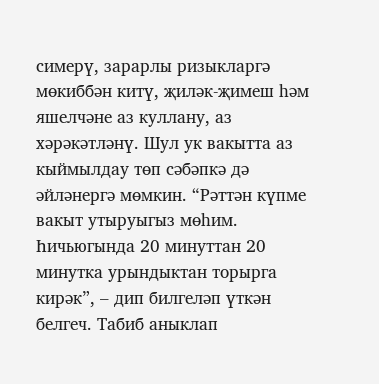симерү, зарарлы ризыкларгә мөкиббән китү, җиләк-җимеш һәм яшелчәне аз куллану, аз хәрәкәтләнү. Шул ук вакытта аз кыймылдау төп сәбәпкә дә әйләнергә мөмкин. “Рәттән күпме вакыт утыруыгыз мөһим. Һичьюгында 20 минуттан 20 минутка урындыктан торырга кирәк”, – дип билгеләп үткән белгеч. Табиб аныклап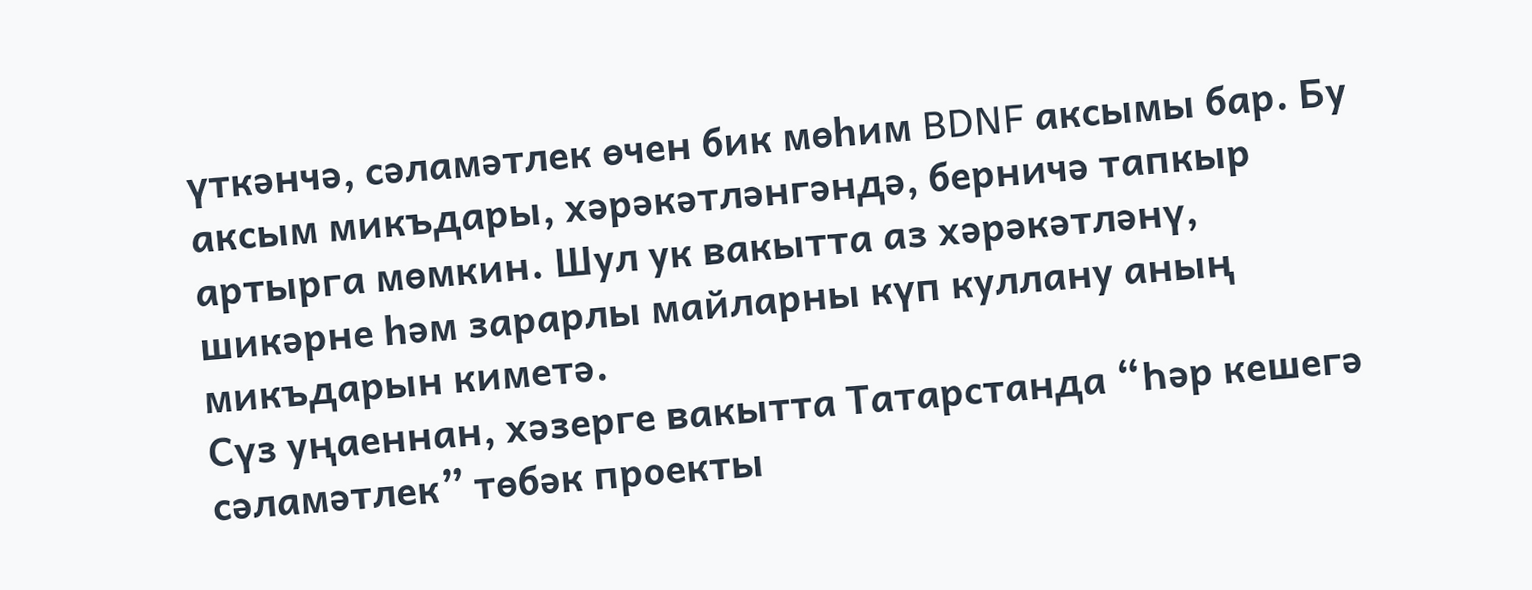үткәнчә, сәламәтлек өчен бик мөһим BDNF аксымы бар. Бу аксым микъдары, хәрәкәтләнгәндә, берничә тапкыр артырга мөмкин. Шул ук вакытта аз хәрәкәтләнү, шикәрне һәм зарарлы майларны күп куллану аның микъдарын киметә.
Сүз уңаеннан, хәзерге вакытта Татарстанда “Һәр кешегә сәламәтлек” төбәк проекты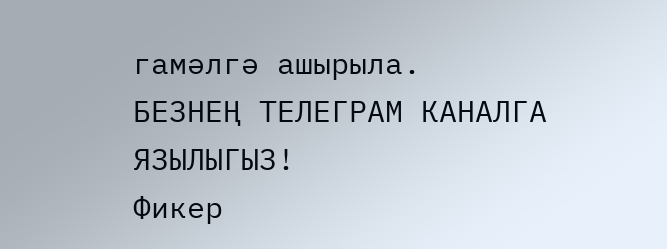гамәлгә ашырыла.
БЕЗНЕҢ ТЕЛЕГРАМ КАНАЛГА ЯЗЫЛЫГЫЗ!
Фикер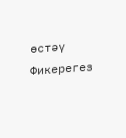өстәү
Фикерегез